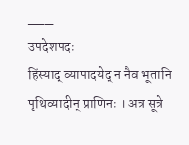___
उपदेशपदः
हिंस्याद् व्यापादयेद् न नैव भूतानि पृथिव्यादीन् प्राणिनः । अत्र सूत्रे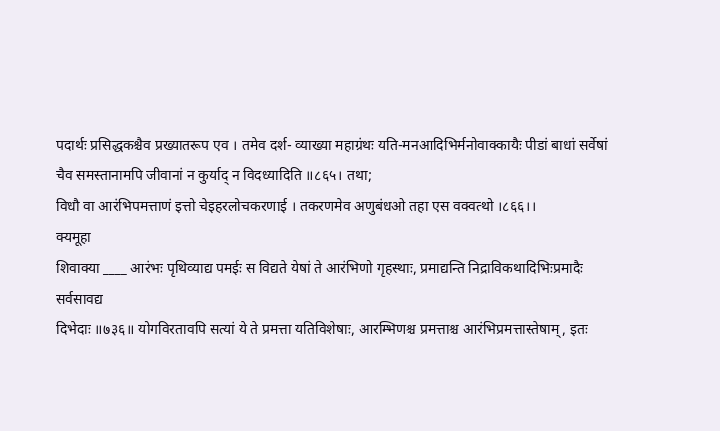पदार्थः प्रसिद्धकश्चैव प्रख्यातरूप एव । तमेव दर्श- व्याख्या महाग्रंथः यति-मनआदिभिर्मनोवाक्कायैः पीडां बाधां सर्वेषां चैव समस्तानामपि जीवानां न कुर्याद् न विदध्यादिति ॥८६५। तथा;
विधौ वा आरंभिपमत्ताणं इत्तो चेइहरलोचकरणाई । तकरणमेव अणुबंधओ तहा एस वक्वत्थो ।८६६।।
क्यमूहा
शिवाक्या ____ आरंभः पृथिव्याद्य पमईः स विद्यते येषां ते आरंभिणो गृहस्थाः, प्रमाद्यन्ति निद्राविकथादिभिःप्रमादैः सर्वसावद्य
दिभेदाः ॥७३६॥ योगविरतावपि सत्यां ये ते प्रमत्ता यतिविशेषाः, आरम्भिणश्च प्रमत्ताश्च आरंभिप्रमत्तास्तेषाम्, इतः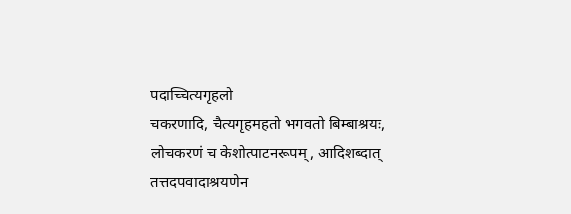पदाच्चित्यगृहलो
चकरणादि, चैत्यगृहमहतो भगवतो बिम्बाश्रयः, लोचकरणं च केशोत्पाटनरूपम्, आदिशब्दात् तत्तदपवादाश्रयणेन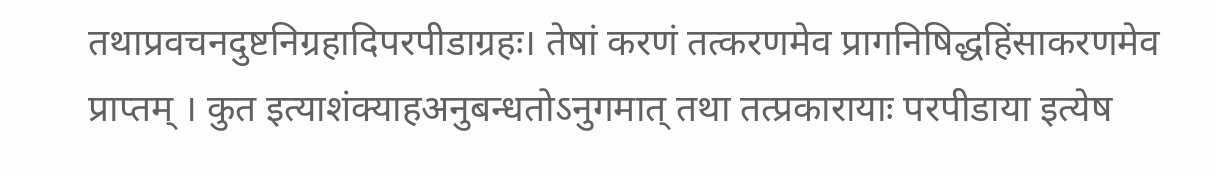तथाप्रवचनदुष्टनिग्रहादिपरपीडाग्रहः। तेषां करणं तत्करणमेव प्रागनिषिद्धहिंसाकरणमेव प्राप्तम् । कुत इत्याशंक्याहअनुबन्धतोऽनुगमात् तथा तत्प्रकारायाः परपीडाया इत्येष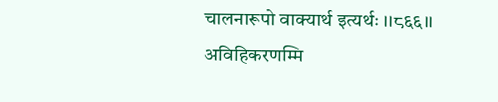चालनारूपो वाक्यार्थ इत्यर्थः ।।८६६।। अविहिकरणम्मि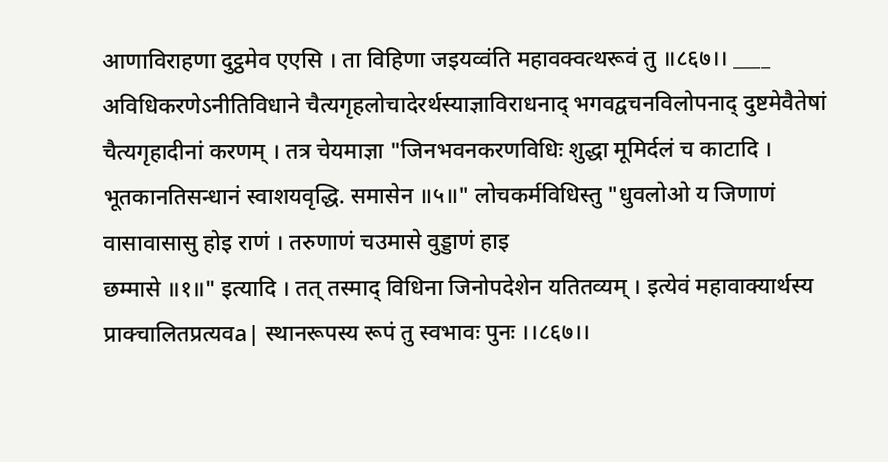आणाविराहणा दुट्ठमेव एएसि । ता विहिणा जइयव्वंति महावक्वत्थरूवं तु ॥८६७।। ____ अविधिकरणेऽनीतिविधाने चैत्यगृहलोचादेरर्थस्याज्ञाविराधनाद् भगवद्वचनविलोपनाद् दुष्टमेवैतेषां चैत्यगृहादीनां करणम् । तत्र चेयमाज्ञा "जिनभवनकरणविधिः शुद्धा मूमिर्दलं च काटादि । भूतकानतिसन्धानं स्वाशयवृद्धि. समासेन ॥५॥" लोचकर्मविधिस्तु "धुवलोओ य जिणाणं वासावासासु होइ राणं । तरुणाणं चउमासे वुड्डाणं हाइ
छम्मासे ॥१॥" इत्यादि । तत् तस्माद् विधिना जिनोपदेशेन यतितव्यम् । इत्येवं महावाक्यार्थस्य प्राक्चालितप्रत्यवa| स्थानरूपस्य रूपं तु स्वभावः पुनः ।।८६७।।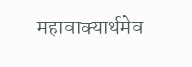महावाक्यार्थमेव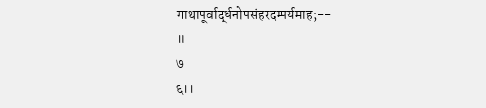गाथापूर्वार्द्धनोपसंहरदम्पर्यमाह;--
॥
७
६।।